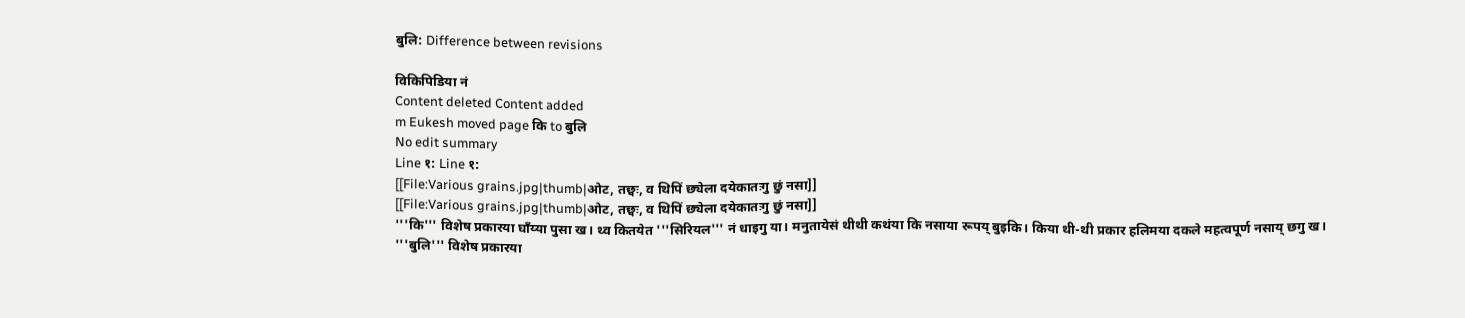बुलि: Difference between revisions

विकिपिडिया नं
Content deleted Content added
m Eukesh moved page कि to बुलि
No edit summary
Line १: Line १:
[[File:Various grains.jpg|thumb|ओट, तछ्वः, व थिपिं छ्येला दयेकातःगु छुं नसा]]
[[File:Various grains.jpg|thumb|ओट, तछ्वः, व थिपिं छ्येला दयेकातःगु छुं नसा]]
'''कि''' विशेष प्रकारया घाँय्या पुसा ख। थ्व कितयेत '''सिरियल''' नं धाइगु या। मनुतायेसं थीथी कथंया कि नसाया रूपय् बुइकि। किया थी-थी प्रकार हलिमया दकले महत्वपूर्ण नसाय् छगु ख।
'''बुलि''' विशेष प्रकारया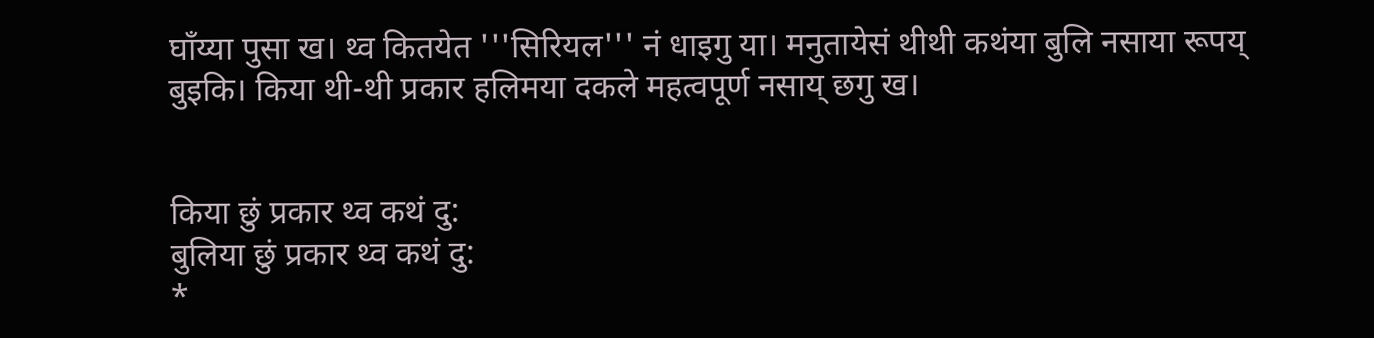घाँय्या पुसा ख। थ्व कितयेत '''सिरियल''' नं धाइगु या। मनुतायेसं थीथी कथंया बुलि नसाया रूपय् बुइकि। किया थी-थी प्रकार हलिमया दकले महत्वपूर्ण नसाय् छगु ख।


किया छुं प्रकार थ्व कथं दु:
बुलिया छुं प्रकार थ्व कथं दु:
*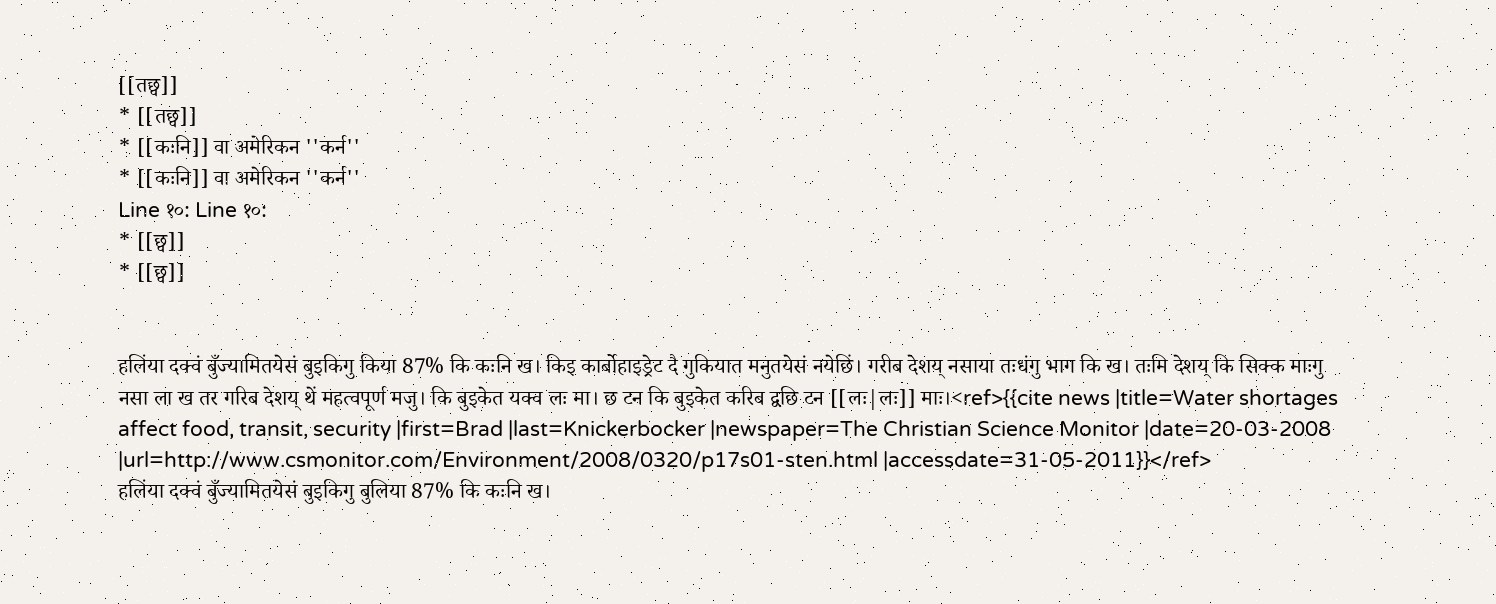[[तछ्व]]
* [[तछ्व]]
* [[कःनि]] वा अमेरिकन ''कर्न''
* [[कःनि]] वा अमेरिकन ''कर्न''
Line १०: Line १०:
* [[छ्व]]
* [[छ्व]]


हलिंया दक्वं बुँज्यामितयेसं बुइकिगु किया 87% कि कःनि ख। किइ कार्बोहाइड्रेट दै गुकियात मनुतयेसं नयेछिं। गरीब देशय् नसाया तःधंगु भाग कि ख। तःमि देशय् कि सिक्क माःगु नसा ला ख तर गरिब देशय् थें महत्वपूर्ण मजु। कि बुइकेत यक्व लः मा। छ टन कि बुइकेत करिब द्वछि टन [[लः|लः]] माः।<ref>{{cite news |title=Water shortages affect food, transit, security |first=Brad |last=Knickerbocker |newspaper=The Christian Science Monitor |date=20-03-2008 |url=http://www.csmonitor.com/Environment/2008/0320/p17s01-sten.html |accessdate=31-05-2011}}</ref>
हलिंया दक्वं बुँज्यामितयेसं बुइकिगु बुलिया 87% कि कःनि ख।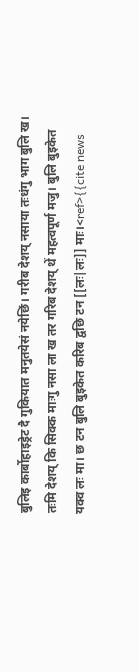बुलिइ कार्बोहाइड्रेट दै गुकियात मनुतयेसं नयेछिं। गरीब देशय् नसाया तःधंगु भाग बुलि ख। तःमि देशय् कि सिक्क माःगु नसा ला ख तर गरिब देशय् थें महत्वपूर्ण मजु। बुलि बुइकेत यक्व लः मा। छ टन बुलि बुइकेत करिब द्वछि टन [[लः|लः]] माः।<ref>{{cite news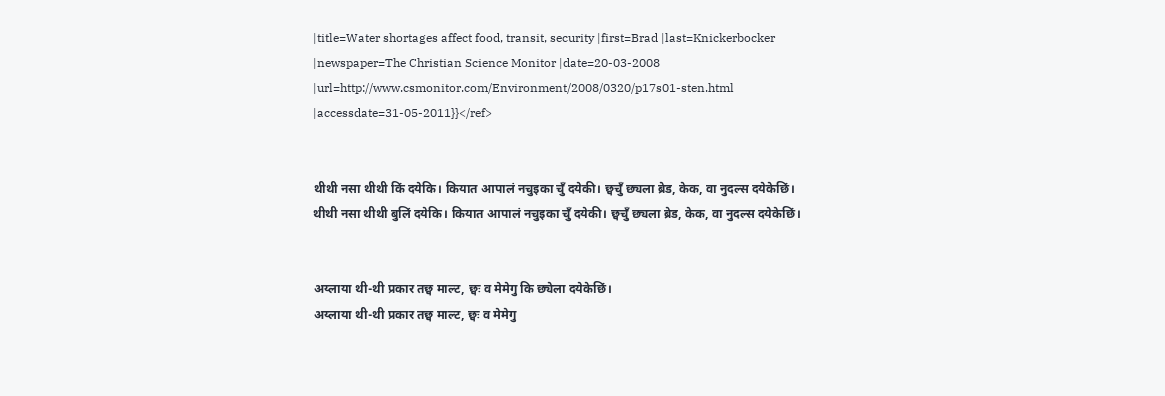|title=Water shortages affect food, transit, security |first=Brad |last=Knickerbocker |newspaper=The Christian Science Monitor |date=20-03-2008 |url=http://www.csmonitor.com/Environment/2008/0320/p17s01-sten.html |accessdate=31-05-2011}}</ref>


थीथी नसा थीथी किं दयेकि। कियात आपालं नचुइका चुँ दयेकी। छ्वचुँ छ्यला ब्रेड, केक, वा नुदल्स दयेकेछिं।
थीथी नसा थीथी बुलिं दयेकि। कियात आपालं नचुइका चुँ दयेकी। छ्वचुँ छ्यला ब्रेड, केक, वा नुदल्स दयेकेछिं।


अय्लाया थी-थी प्रकार तछ्व माल्ट, छ्वः व मेमेगु कि छ्येला दयेकेछिं।
अय्लाया थी-थी प्रकार तछ्व माल्ट, छ्वः व मेमेगु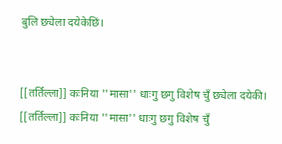बुलि छ्येला दयेकेछिं।


[[तर्तिल्ला]] कःनिया ''मासा'' धाःगु छगु विशेष चुँ छ्येला दयेकी।
[[तर्तिल्ला]] कःनिया ''मासा'' धाःगु छगु विशेष चुँ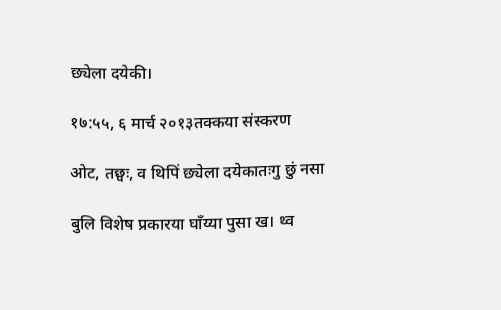छ्येला दयेकी।

१७:५५, ६ मार्च २०१३तक्कया संस्करण

ओट, तछ्वः, व थिपिं छ्येला दयेकातःगु छुं नसा

बुलि विशेष प्रकारया घाँय्या पुसा ख। थ्व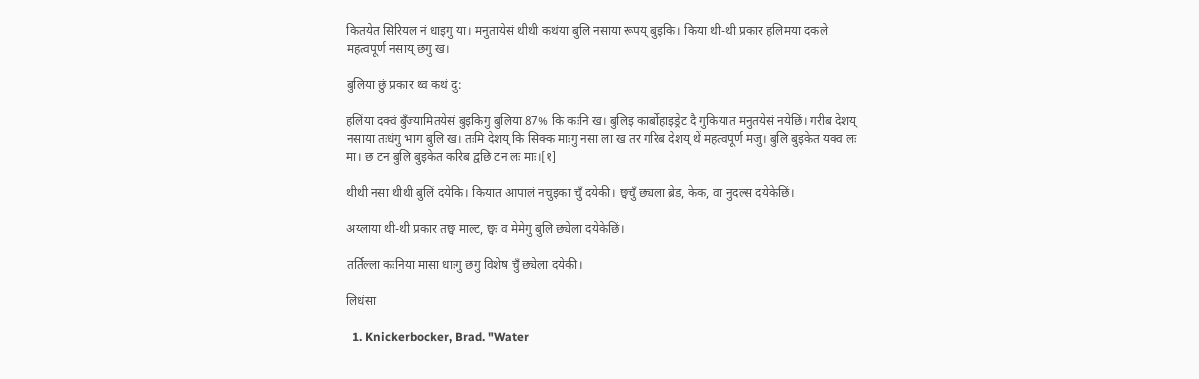कितयेत सिरियल नं धाइगु या। मनुतायेसं थीथी कथंया बुलि नसाया रूपय् बुइकि। किया थी-थी प्रकार हलिमया दकले महत्वपूर्ण नसाय् छगु ख।

बुलिया छुं प्रकार थ्व कथं दु:

हलिंया दक्वं बुँज्यामितयेसं बुइकिगु बुलिया 87% कि कःनि ख। बुलिइ कार्बोहाइड्रेट दै गुकियात मनुतयेसं नयेछिं। गरीब देशय् नसाया तःधंगु भाग बुलि ख। तःमि देशय् कि सिक्क माःगु नसा ला ख तर गरिब देशय् थें महत्वपूर्ण मजु। बुलि बुइकेत यक्व लः मा। छ टन बुलि बुइकेत करिब द्वछि टन लः माः।[१]

थीथी नसा थीथी बुलिं दयेकि। कियात आपालं नचुइका चुँ दयेकी। छ्वचुँ छ्यला ब्रेड, केक, वा नुदल्स दयेकेछिं।

अय्लाया थी-थी प्रकार तछ्व माल्ट, छ्वः व मेमेगु बुलि छ्येला दयेकेछिं।

तर्तिल्ला कःनिया मासा धाःगु छगु विशेष चुँ छ्येला दयेकी।

लिधंसा

  1. Knickerbocker, Brad. "Water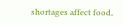shortages affect food,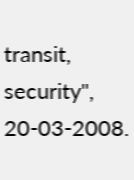transit, security", 20-03-2008.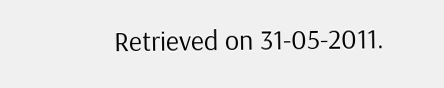Retrieved on 31-05-2011.